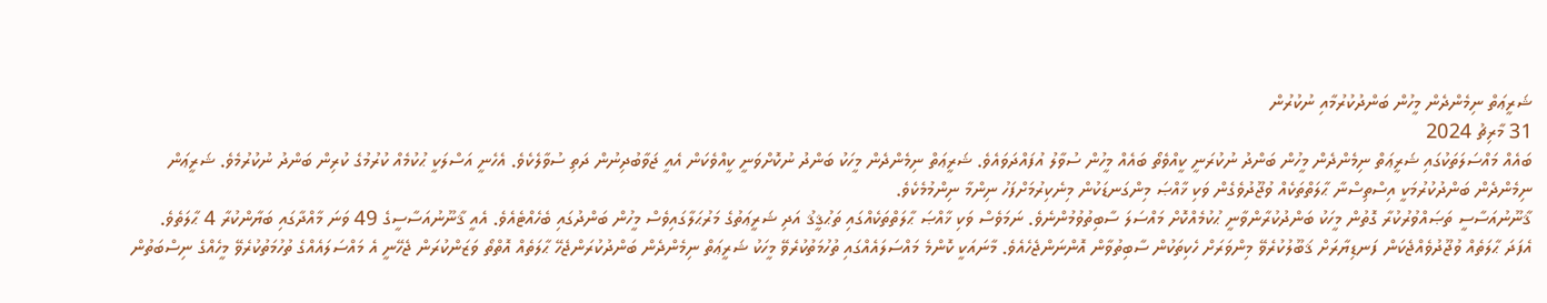ޝަރީޢަތް ނިމެންދެން މީހުން ބަންދުކުރުމާއި ނުކުރުން
31 މާރިޗު 2024
ބައެއް މައްސަލަތަކުގައި ޝަރީޢަތް ނިމެންދެން މީހުން ބަންދު ނުކުރަނީ ކީއްވެތޯ ބައެއް މީހުން ސުވާލު އުފައްދަވައެވެ. ޝަރީޢަތް ނިމެންދެން މީހަކު ބަންދު ނުކޮށްވަނީ ކީއްވެކަން އެއީ ޖަވާބުދިނުން ދަތި ސުވާލެކެވެ. އެހެނީ އަސްލަކީ ޙުކުމެއް ކުރުމުގެ ކުރިން ބަންދު ނުކުރުމެވެ. ޝަރީޢަން ނިމެންދެން ބަންދުކުރުމަކީ އިސްތިސްނާ ޙާލަތްތަކެއް ވުޖޫދުވެގެން ވަކި ޚާއްޞަ މިންގަނޑަކުން މިނެކިރުމަށްފަހު ނިންމާ ނިންމުމެކެވެ.
ޤާނޫނުއަސާސީ ތަޞައްވުރުކުރާ ގޮތުން މީހަކު ބަންދުކުރާންވާނީ ޙުކުމެއްކޮށް މައްސަލަ ސާބިތުވުމުންނެވެ. ނަމަވެސް ވަކި ޚާއްޞަ ޙާލަތްތަކެއްގައި ތަޙުޤީޤު އަދި ޝަރީޢަތުގެ މަރުޙަލާގައިވެސް މީހުން ބަންދުގައި ބެހެއްޓެއެވެ. އެއީ ޤާނޫނުއަސާސީގެ 49 ވަނަ މާއްދާގައި ބަޔާންކުރާ 4 ޙާލަތެވެ.
އެފަދަ ޙާލަތެއް ވުޖޫދުވެއްޖެކަން ފަނޑިޔާރަށް ޤަބޫލުކުރެވޭ މިންވަރަށް ހެކިތަކުން ސާބިތުވާން އޮންނަންޖެހެއެވެ. މާނައަކީ ކޮންމެ މައްސަލައެއްގައި ތުހުމަތުކުރެވޭ މީހަކު ޝަރީޢަތް ނިމެންދެން ބަންދުކުރަންޖެހޭ ޙާލަތެއް އޮތްތޯ ވަޒަންކުރަން ޖެހޭނީ އެ މައްސަލައެއްގެ ތުހުމަތުކުރެވޭ މީހެއްގެ ނިސްބަތުން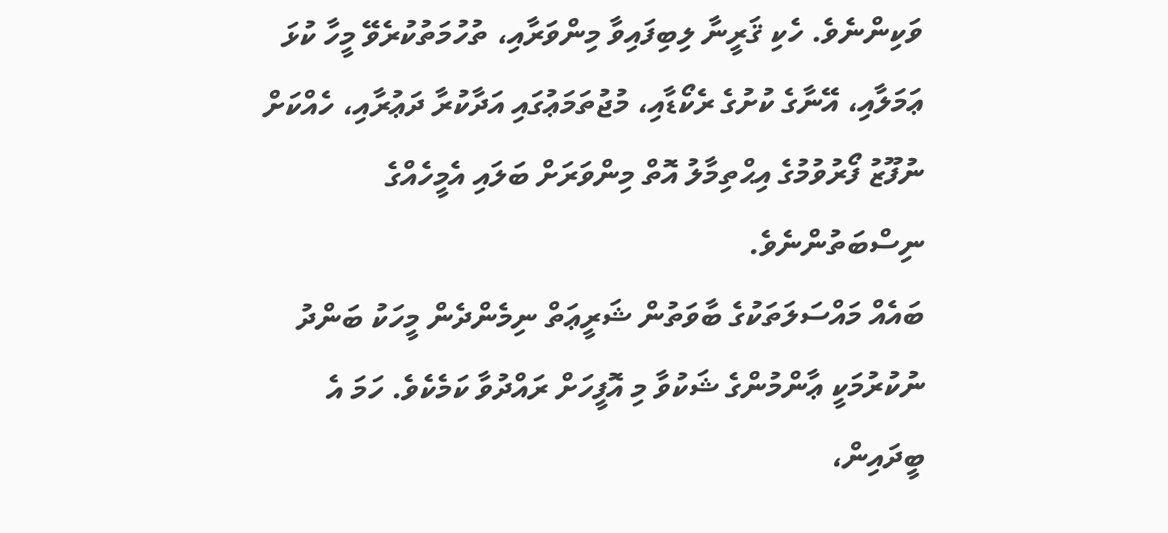ވަކިންނެވެ. ހެކި ޤަރީނާ ލިބިފައިވާ މިންވަރާއި، ތުހުމަތުކުރެވޭ މީހާ ކުޅަ ޢަމަލާއި، އޭނާގެ ކުށުގެ ރެކޯޑާއި، މުޖުތަމަޢުގައި އަދާކުރާ ދަޢުރާއި، ހެއްކަށް ނުފޫޒު ފޯރުވުމުގެ އިޙްތިމާލު އޮތް މިންވަރަށް ބަލައި އެމީހެއްގެ ނިސްބަތުންނެވެ.
ބައެއް މައްސަލަތަކުގެ ބާވަތުން ޝަރީޢަތް ނިމެންދެން މީހަކު ބަންދު ނުކުރުމަކީ ޢާންމުންގެ ޝަކުވާ މި އޮފީހަށް ރައްދުވާ ކަމެކެވެ. ހަމަ އެ ބީދައިން،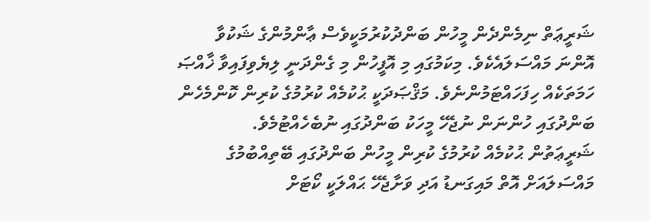ޝަރީޢަތް ނިމެންދެން މީހުން ބަންދުކުރުމަކީވެސް ޢާންމުންގެ ޝަކުވާ އޮންނަ މައްސަލައެކެވެ. މިކަމުގައި މި އޮފީހުން މި ގެންދަނީ ލިޔެވިފައިވާ ޚާއްޞަ ހަމަތަކެއް ހިފަހައްޓަމުންނެވެ. މަޤްޞަދަކީ ޙުކުމެއް ކުރުމުގެ ކުރިން ކޮންމެހެން ބަންދުގައި ހުންނަން ނުޖެހޭ މީހަކު ބަންދުގައި ނުބެހެއްޓުމެވެ.
ޝަރީޢަތުން ޙުކުމެއް ކުރުމުގެ ކުރިން މީހުން ބަންދުގައި ބޭތިއްބުމުގެ މައްސަލައަށް އޮތް މައިގަނޑު އަދި ވަށާޖެހޭ ޙައްލަކީ ކޯޓަށް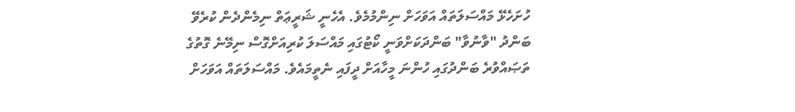ހުށަހެޅޭ މައްސަލަތައް އަވަހަށް ނިންމުމެވެ. އެހެނީ ޝަރީޢަތް ނިމެންދެން ކުރެވޭ ބަންދު "ވާނުވާ" ބަންދަކަށްވަނީ ކޯޓުގައި މައްސަލަ ކުރިއަށްގޮސް ނިމޭނެ ގޮތުގެ ތަޞައްވުރެ ބަންދުގައި ހުންނަ މީހާއަށް ދީފައި ނެތީމައެވެ. މައްސަލަތައް އަވަހަށް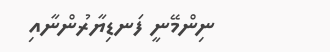ނިންމޭނީ ފަނޑިޔާރުންނާއި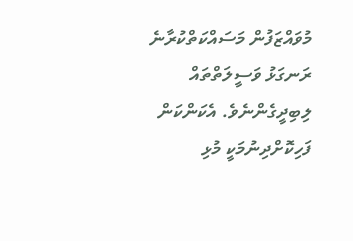މުވައްޒަފުން މަސައްކަތްކުރާނެ ރަނގަޅު ވަސީލަތްތައް ލިބިދީގެންނެވެ. އެކަންކަން ފަހިކޮށްދިނުމަކީ މުޅި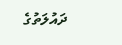ދައުލަތުގެ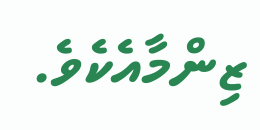ޒިންމާއެކެވެ.